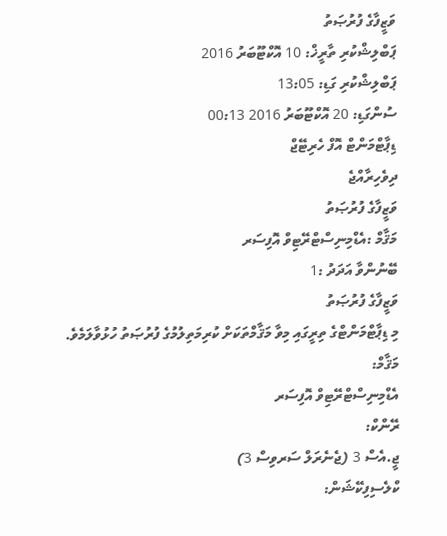ވަޒީފާގެ ފުރުޞަތު
ޕަބްލިޝްކުރި ތާރީޚް: 10 އޮކްޓޫބަރު 2016
ޕަބްލިޝްކުރި ގަޑި: 13:05
ސުންގަޑި: 20 އޮކްޓޫބަރު 2016 00:13
ޑިޕާޓްމަންޓް އޮފް ހެރިޓޭޖް
ދިވެހިރާއްޖެ
ވަޒީފާގެ ފުރުޞަތު
މަޤާމް :އެޑްމިނިސްޓްރޭޓިވް އޮފިސަރ
ބޭނުންވާ އަދަދު :1
ވަޒީފާގެ ފުރުޞަތު
މި ޑިޕާޓްމަންޓްގެ ތިރީގައި މިވާ މަޤާމްތަކަށް ކުރިމަތިލުމުގެ ފުރުޞަތު ހުޅުވާލަމެވެ.
މަޤާމް:
އެޑްމިނިސްޓްރޭޓިވް އޮފިސަރ
ރޭންކް:
ޖީ.އެސް 3 (ޖެނެރަލް ސަރވިސް 3)
ކްލެސިފިކޭޝަން: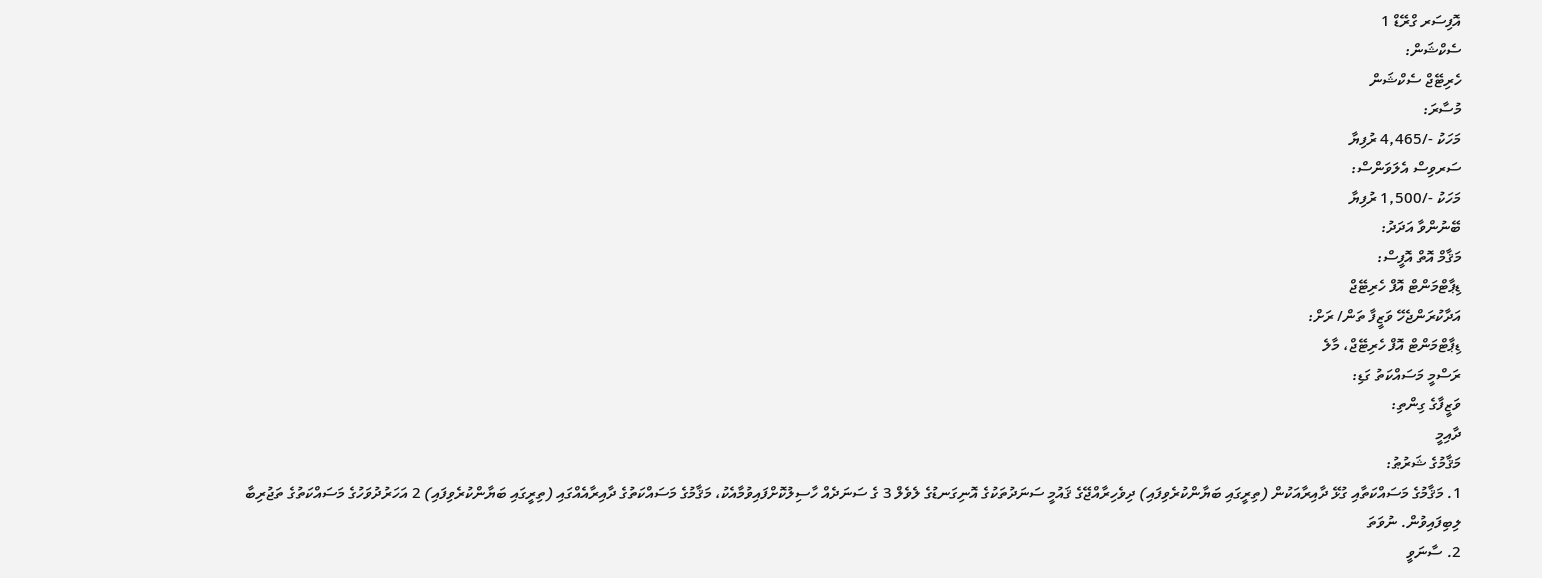އޮފިސަރ ގްރޭޑް 1
ސެކްޝަން:
ހެރިޓޭޖް ސެކްޝަން
މުސާރަ:
މަހަކު -/4,465 ރުފިޔާ
ސަރވިސް އެލަވަންސް:
މަހަކު -/1,500 ރުފިޔާ
ބޭނުންވާ އަދަދު:
މަޤާމް އޮތް އޮފީސް:
ޑިޕާޓްމަންޓް އޮފް ހެރިޓޭޖް
އަދާކުރަންޖެހޭ ވަޒީފާ ތަން/ ރަށް:
ޑިޕާޓްމަންޓް އޮފް ހެރިޓޭޖް، މާލެ
ރަސްމީ މަސައްކަތު ގަޑި:
ވަޒީފާގެ ގިންތި:
ދާއިމީ
މަޤާމުގެ ޝަރުޠު:
1. މަޤާމުގެ މަސައްކަތާއި ގުޅޭ ދާއިރާއަކުން (ތިރީގައި ބަޔާންކުރެވިފައި) ދިވެހިރާއްޖޭގެ ޤައުމީ ސަނަދުތަކުގެ އޮނިގަނޑުގެ ލެވެލް 3 ގެ ސަނަދެއް ހާސިލުކޮށްފައިވުމާއެކު، މަޤާމުގެ މަސައްކަތުގެ ދާއިރާއެއްގައި (ތިރީގައި ބަޔާންކުރެވިފައި) 2 އަހަރުދުވަހުގެ މަސައްކަތުގެ ތަޖުރިބާ ލިބިފައިވުން. ނުވަތަ
2. ސާނަވީ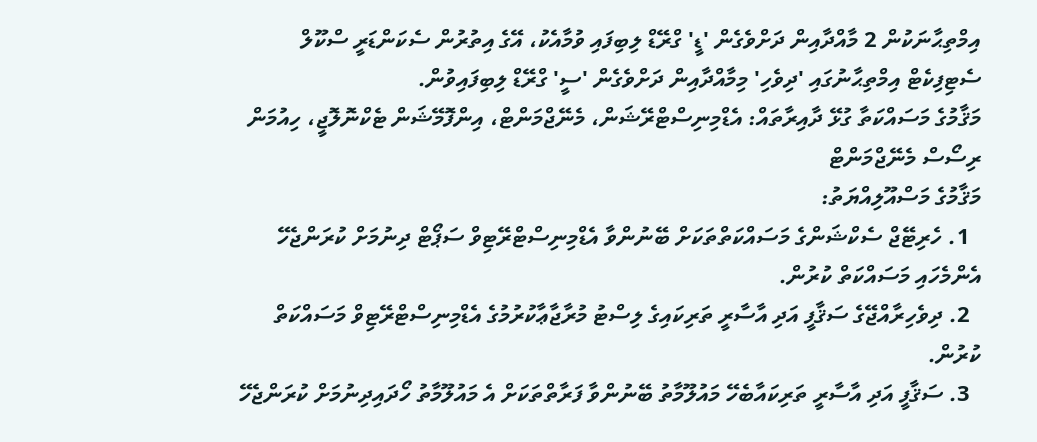އިމްތިޙާނަކުން 2 މާއްދާއިން ދަށްވެގެން 'ޑީ' ގްރޭޑް ލިބިފައި ވުމާއެކު، އޭގެ އިތުރުން ސެކަންޑަރީ ސްކޫލް ސެޓިފިކެޓް އިމްތިޙާނުގައި 'ދިވެހި' މިމާއްދާއިން ދަށްވެގެން 'ސީ' ގްރޭޑް ލިބިފައިވުން.
މަޤާމުގެ މަސައްކަތާ ގުޅޭ ދާއިރާތައް: އެޑްމިނިސްޓްރޭޝަން، މެނޭޖްމަންޓް، އިންފޮމޭޝަން ޓެކްނޮލޮޖީ، ހިއުމަން ރިސޯސް މެނޭޖްމަންޓް
މަޤާމުގެ މަސްއޫލިއްޔަތު:
  1. ހެރިޓޭޖް ސެކްޝަންގެ މަސައްކަތްތަކަށް ބޭނުންވާ އެޑްމިނިސްޓްރޭޓިވް ސަޕޯޓް ދިނުމަށް ކުރަންޖެހޭ އެންމެހައި މަސައްކަތް ކުރުން.
  2. ދިވެހިރާއްޖޭގެ ސަޤާފީ އަދި އާސާރީ ތަރިކައިގެ ލިސްޓު މުރާޖާޢާކުރުމުގެ އެޑްމިނިސްޓްރޭޓިވް މަސައްކަތް ކުރުން.
  3. ސަޤާފީ އަދި އާސާރީ ތަރިކައާބެހޭ މައުލޫމާތު ބޭނުންވާ ފަރާތްތަކަށް އެ މައުލޫމާތު ހޯދައިދިނުމަށް ކުރަންޖެހޭ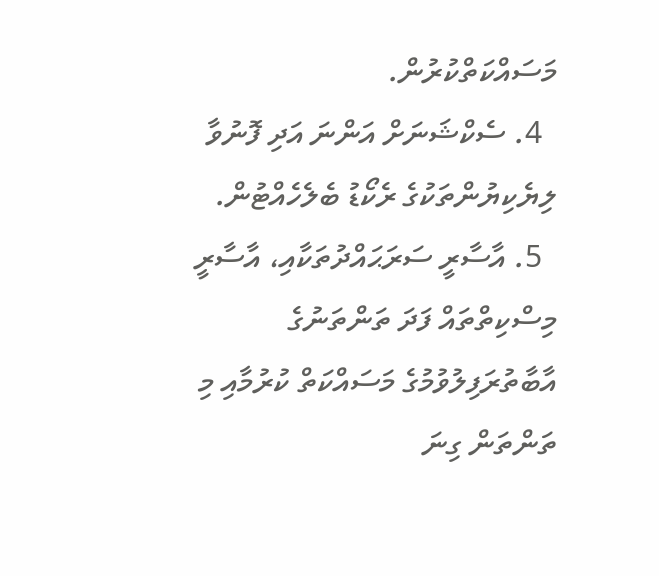މަސައްކަތްކުރުން.
  4. ސެކްޝަނަށް އަންނަ އަދި ފޮނުވާ ލިޔެކިޔުންތަކުގެ ރެކޯޑު ބެލެހެއްޓުން.
  5. އާސާރީ ސަރަޙައްދުތަކާއި، އާސާރީ މިސްކިތްތައް ފަދަ ތަންތަނުގެ އާބާތުރަފިލުވުމުގެ މަސައްކަތް ކުރުމާއި މި ތަންތަން ގިނަ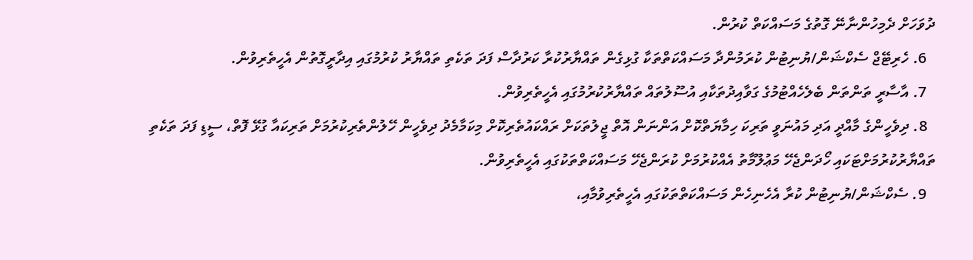ދުވަހަށް ދެމިހުންނާނޭ ގޮތުގެ މަސައްކަތް ކުރުން.
  6. ހެރިޓޭޖް ސެކްޝަން/ޔުނިޓުން ކުރަމުންދާ މަސައްކަތްތަކާ ގުޅިގެން ތައްޔާރުކުރާ ކަރުދާސް ފަދަ ތަކެތި ތައްޔާރު ކުރުމުގައި އިދާރީގޮތުން އެހީތެރިވުން.
  7. އާސާރީ ތަންތަން ބެލެހެއްޓުމުގެ ގަވާއިދުތަކާއި އުސޫލުތައް ތައްޔާރުކުރުމުގައި އެހީތެރިވުން.
  8. ދިވެހީންގެ މާއްދީ އަދި މައުނަވީ ތަރިކަ ހިމާޔަތްކޮށް އަންނަން އޮތް ޖީލުތަކަށް ރައްކައުތެރިކޮށް މިކަމާމެދު ދިވެހީން ހޭލުންތެރިކުރުމަށް ތަރިކައާ ގުޅޭ ފޮތް، ސީޑި ފަދަ ތަކެތި ތައްޔާރުކުރުމަށްޓަކައި ހޯދަންޖެހޭ މަޢުލޫމާތު އެއްކުރުމަށް ކުރަންޖެހޭ މަސައްކަތްތަކުގައި އެހީތެރިވުން.
  9. ސެކްޝަން/ޔުނިޓުން ކުރާ އެހެނިހެން މަސައްކަތްތަކުގައި އެހީތެރިވުމާއި،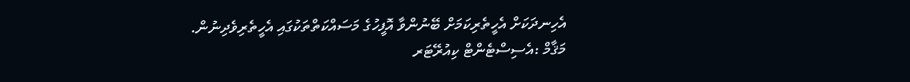އެހިނދަކަށް އެހީތެރިކަމަށް ބޭނުންވާ އޮފީހުގެ މަސައްކަތްތަކުގައި އެހީތެރިވެދިނުން.
މަޤާމް :އެސިސްޓެންޓް ކިއުރޭޓަރ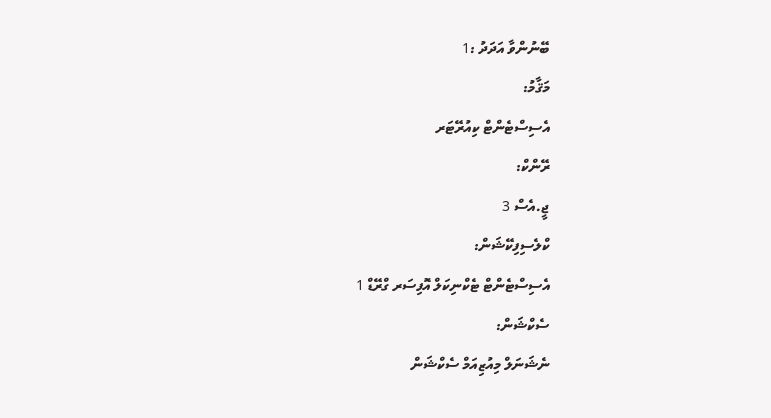ބޭނުންވާ އަދަދު :1
މަޤާމު:
އެސިސްޓެންޓް ކިއުރޭޓަރ
ރޭންކް:
ޖީ.އެސް 3
ކްލެސިފިކޭޝަން:
އެސިސްޓެންޓް ޓެކްނިކަލް އޮފިސަރ ގްރޭޑް 1
ސެކްޝަން:
ނެޝަނަލް މިއުޒިއަމް ސެކްޝަން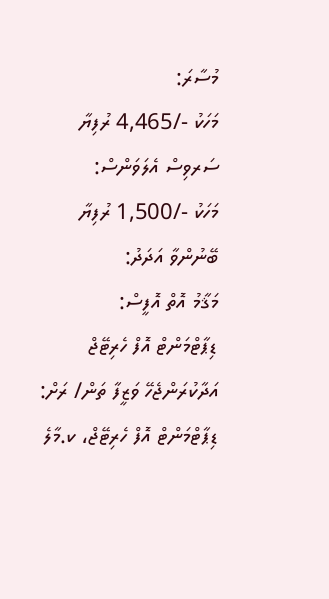މުސާރަ:
މަހަކު -/4,465 ރުފިޔާ
ސަރވިސް އެލަވަންސް:
މަހަކު -/1,500 ރުފިޔާ
ބޭނުންވާ އަދަދު:
މަޤާމު އޮތް އޮފީސް:
ޑިޕާޓްމަންޓް އޮފް ހެރިޓޭޖް
އަދާކުރަންޖެހޭ ވަޒީފާ ތަން/ ރަށް:
ޑިޕާޓްމަންޓް އޮފް ހެރިޓޭޖް، ކ.މާލެ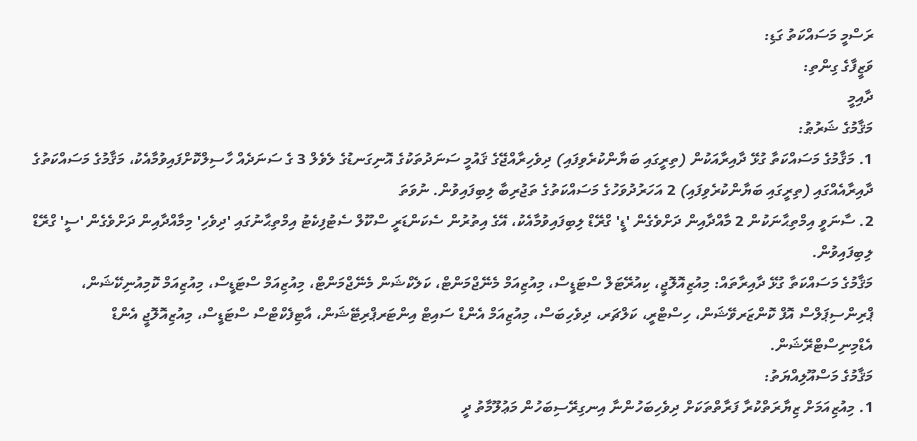ރަސްމީ މަސައްކަތު ގަޑި:
ވަޒީފާގެ ގިންތި:
ދާއިމީ
މަޤާމުގެ ޝަރުޠު:
1. މަޤާމުގެ މަސައްކަތާ ގުޅޭ ދާއިރާއަކުން (ތިރީގައި ބަޔާންކުރެވިފައި) ދިވެހިރާއްޖޭގެ ޤައުމީ ސަނަދުތަކުގެ އޮނިގަނޑުގެ ލެވެލް 3 ގެ ސަނަދެއް ހާސިލްކޮށްފައިވުމާއެކު، މަޤާމުގެ މަސައްކަތުގެ ދާއިރާއެއްގައި (ތިރީގައި ބަޔާންކުރެވިފައި) 2 އަހަރުދުވަހުގެ މަސައްކަތުގެ ތަޖުރިބާ ލިބިފައިވުން. ނުވަތަ
2. ސާނަވީ އިމްތިޙާނަކުން 2 މާއްދާއިން ދަށްވެގެން 'ޑީ' ގްރޭޑް ލިބިފައިވުމާއެކު، އޭގެ އިތުރުން ސެކަންޑަރީ ސްކޫލް ސެޓުފިކެޓު އިމްތިޙާނުގައި 'ދިވެހި' މިމާއްދާއިން ދަށްވެގެން 'ސީ' ގްރޭޑް ލިބިފައިވުން.
މަޤާމުގެ މަސައްކަތާ ގުޅޭ ދާއިރާތައް: މިއުޒިއޮލޮޖީ، ކިއުރޭޓަލް ސްޓަޑީސް، މިއުޒިއަމް މެނޭޖްމަންޓް، ކަލެކްޝަން މެނޭޖްމަންޓް، މިއުޒިއަމް ސްޓަޑީސް، މިއުޒިއަމް ކޮމިއުނިކޭޝަން، ޕްރިންސިޕަލްސް އޮފް ކޮންޒަރވޭޝަން، ހިސްޓްރީ، ކަލްޗަރ، ދިވެހިބަސް، މިއުޒިއަމް އެންޑް ސައިޓް އިންޓަރޕްރިޓޭޝަން، އާޓިފެކްޓްސް ސްޓަޑީސް، މިއުޒިއޮލޮޖީ އެންޑް އެޑްމިނިސްޓްރޭޝަން.
މަޤާމުގެ މަސްއޫލިއްޔަތު:
1. މިއުޒިއަމަށް ޒިޔާރަތްކުރާ ފަރާތްތަކަށް ދިވެހިބަހުންނާ އިނގިރޭސިބަހުން މަޢުލޫމާތު ދީ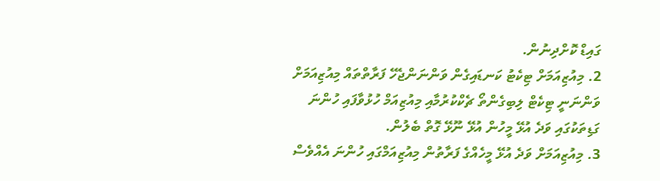ގައިޑް ކޮށްދިނުން.
2. މިއުޒިއަމަށް ޓިކެޓު ކަނޑައިގެން ވަންނަންޖެހޭ ފަރާތްތައް މިއުޒިއަމަށް ވަންނަނީ ޓިކެޓް ލިބިގެންތޯ ޗެކްކުރުމާއި މިއުޒިއަމް ހުޅުވާފައި ހުންނަ ގަޑިތަކުގައި ވަދެ އުޅޭ މީހުން އުޅޭ ނޫޅޭ ގޮތް ބެލުން.
3. މިއުޒިއަމަށް ވަދެ އުޅޭ މީހެއްގެ ފަރާތުން މިއުޒިއަމްގައި ހުންނަ އެއްވެސް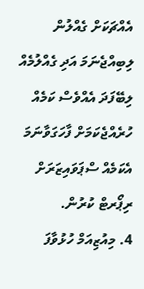އެއްޗަކަށް ގެއްލުން ލިބިއްޖެނަމަ އަދި ގެއްލުމެއް ލިބޭފަދަ އެއްވެސް ކަމެއް ހުރެއްޖެކަމަށް ފާހަގަވާނަމަ އެކަމެއް ސްޕަވައިޒަރަށް ރިޕޯރޓް ކުރުން.
4. މިއުޒިއަމް ހުޅުވާފަ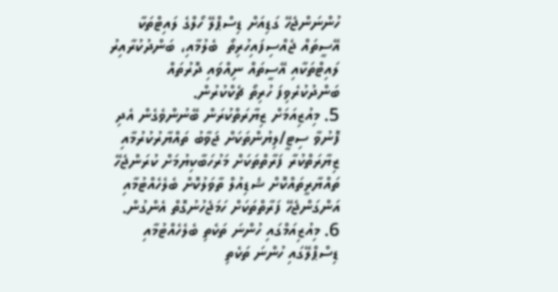ހުންނަންޖެހޭ ގަޑިއަށް ޑިސްޕްލޭ ހޯލްގެ ލައިޓްތަކާ އޭސީތައް ޖެއްސިފައިހުރިތޯ  ބެލުމާއި، ބަންދުކުރާއިރު ލައިޓްތަކާއި އޭސީތައް ނިއްވައި ދޮރުތައް ބަންދުކުރެވިފަ ހުރިތޯ ޗެކްކުރުން.
5. މިއުޒިއަމަށް ޒިޔާރަތްކުރަން ބޭނުންވެގެން އެދި ފޮނުވާ ސިޓީ/ލިޔުންތަކަށް ޖަވާބު ތައްޔާރުކުރުމާއި  ޒިޔާރަތްކުރާ ފަރާތްތަކަށް މަރުހަބާކިޔުމަށް ކުރަންޖެހޭ ތައްޔާރީތައްކޮށް ޝެޑިއުލް ތާވަލުކޮށް ބެލެހެއްޓުމާއި އަންގަންޖެހޭ ފަރާތްތަކަށް ހަމަޖެހުނުގޮތް އެންގުން.
6. މިއުޒިއަމްގައި ހުންނަ ތަކެތި ބެލެހެއްޓުމާއި ޑިސްޕްލޭގައި ހުންނަ ތަކެތި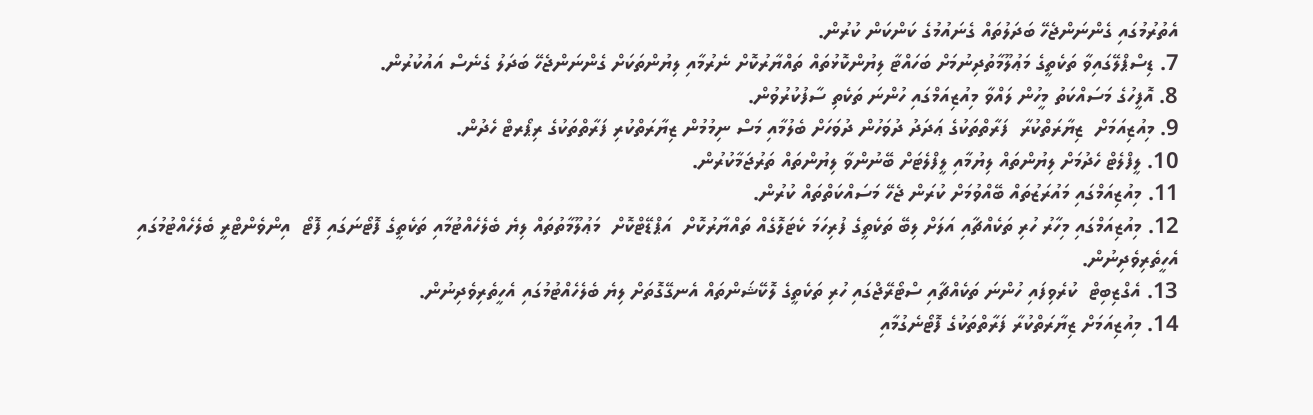އެތުރުމުގައި ގެންނަންޖެހޭ ބަދަލުތައް ގެނައުމުގެ ކަންކަން ކުރުން.
7. ޑިސްޕްލޭގައިވާ ތަކެތީގެ މަޢުލޫމާތުދިނުމަށް ބަހައްޓާ ލިޔުންކޮޅުތައް ތައްޔާރުކޮށް ނެރުމާއި ލިޔުންތަކަށް ގެންނަންޖެހޭ ބަދަލު ގެނެސް އައުކުރުން.
8. އޮފީހުގެ މަސައްކަތު މީހުން ލައްވާ މިއުޒިއަމްގައި ހުންނަ ތަކެތި ސާފުކުރުވުން.
9. މިއުޒިއަމަށް  ޒިޔާރަތްކުރާ  ފަރާތްތަކުގެ ޢަދަދު ދުވަހުން ދުވަހަށް ބެލުމާއި މަސް ނިމުމުން ޒިޔާރަތްކުރި ފަރާތްތަކުގެ ރިޕޯރޓް ހެދުން.
10. ލީފްލެޓް ހެދުމަށް ލިޔުންތައް ލިޔުމާއި ލީފްލެޓަށް ބޭނުންވާ ލިޔުންތައް ތަރުޖަމާކުރުން.
11. މިއުޒިއަމްގައި މައުރަޒުތައް ބޭއްވުމަށް ކުރަން ޖެހޭ މަސައްކަތްތައް ކުރުން.
12. މިއުޒިއަމްގައި މިހާރު ހުރި ތަކެއްޗާއި އަލަށް ލިބޭ ތަކެތީގެ ފުރިހަމަ ކެޓަލޮގެއް ތައްޔާރުކޮށް  އަޕްޑޭޓްކޮށް  މަޢުލޫމާތުތައް ލިޔެ ބެލެހެއްޓުމާއި ތަކެތީގެ ފޮޓޯނަގައި ފޮޓޯ  އިންވެންޓްރީ ބެލެހެއްޓުމުގައި އެހީތެރިވެދިނުން.
13. އެގްޒިބިޓް  ކުރެވިފައި ހުންނަ ތަކެއްޗާއި ސްޓޯރޭޖްގައި ހުރި ތަކެތީގެ ލޮކޭޝަންތައް އެނގޭގޮތަށް ލިޔެ ބެލެހެއްޓުމުގައި އެހީތެރިވެދިނުން.
14. މިއުޒިއަމަށް ޒިޔާރަތްކުރާ ފަރާތްތަކުގެ ފޮޓޯނެގުމާއި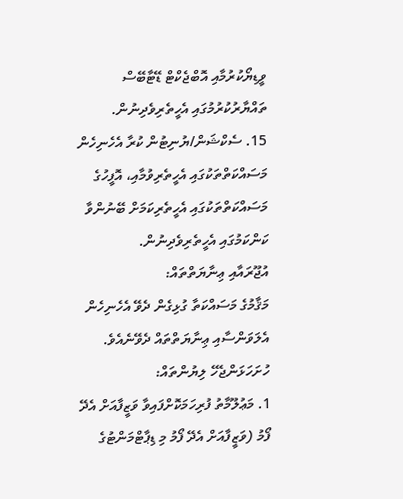ވީޑިޔޯކުރުމާއި އޮބްޖެކްޓް ޑޭޓާބޭސް ތައްޔާރުކުރުމުގައި އެހީތެރިވެދިނުން.
15. ސެކްޝަން/ޔުނިޓުން ކުރާ އެހެނިހެން މަސައްކަތްތަކުގައި އެހީތެރިވުމާއި، އޮފީހުގެ މަސައްކަތްތަކުގައި އެހީތެރިކަމަށް ބޭނުންވާ ކަންކަމުގައި އެހީތެރިވެދިނުން.
އުޖޫރައާއި ޢިނާޔަތްތައް:
މަޤާމުގެ މަސައްކަތާ ގުޅިގެން ދެވޭ އެހެނިހެން އެލަވަންސާއި ޢިނާޔަތްތައް ދެވޭނެއެވެ.
ހުށަހަޅަންޖެހޭ ލިޔުންތައް:
1. މަޢުލޫމާތު ފުރިހަމަކޮށްފައިވާ ވަޒީފާއަށް އެދޭ ފޯމު (ވަޒީފާއަށް އެދޭ ފޯމު މި ޑިޕާޓްމަންޓުގެ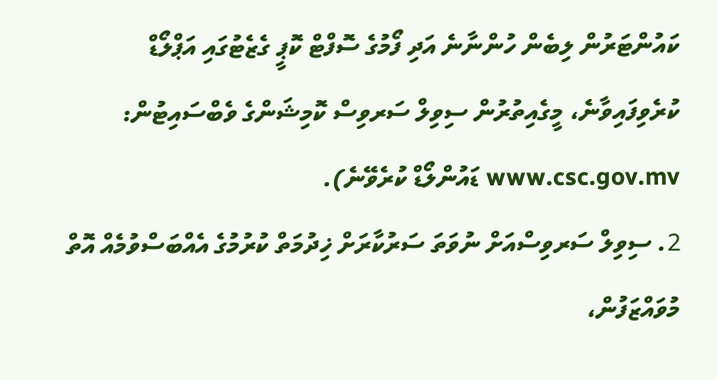ކައުންޓަރުން ލިބެން ހުންނާނެ އަދި ފޯމުގެ ސޮފްޓް ކޮޕީ ގެޒެޓުގައި އަޕްލޯޑް ކުރެވިފައިވާނެ، މީގެއިތުރުން ސިވިލް ސަރވިސް ކޮމިޝަންގެ ވެބްސައިޓުން: www.csc.gov.mv ޑައުންލޯޑް ކުރެވޭނެ).
2. ސިވިލް ސަރވިސްއަށް ނުވަތަ ސަރުކާރަށް ޚިދުމަތް ކުރުމުގެ އެއްބަސްވުމެއް އޮތް މުވައްޒަފުން،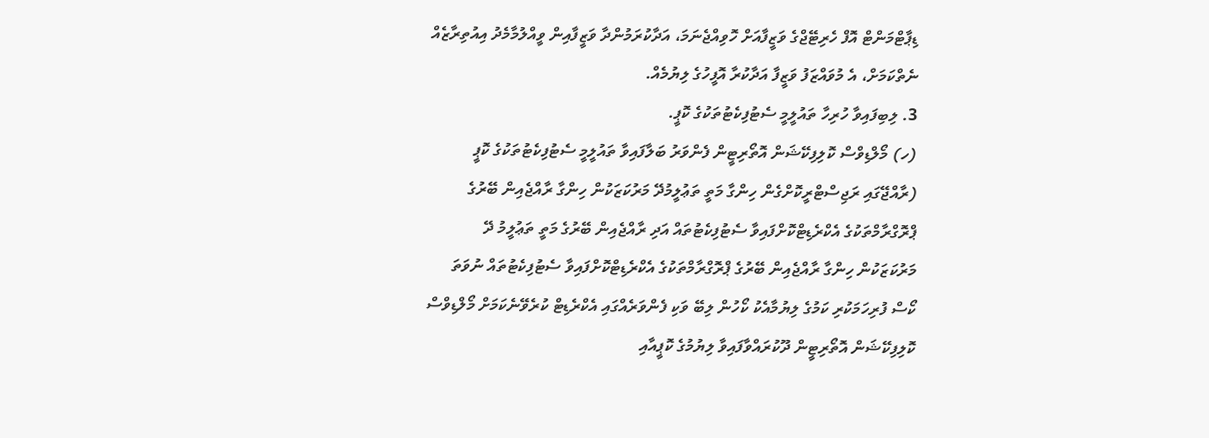ޑިޕާޓްމަންޓް އޮފް ހެރިޓޭޖްގެ ވަޒީފާއަށް ހޮވިއްޖެނަމަ، އަދާކުރަމުންދާ ވަޒީފާއިން ވީއްލުމާމެދު އިއުތިރާޒެއް ނެތްކަމަށް، އެ މުވައްޒަފު ވަޒީފާ އަދާކުރާ އޮފީހުގެ ލިޔުމެއް.
3. ލިބިފައިވާ ހުރިހާ ތައުލީމީ ސެޓުފިކެޓުތަކުގެ ކޮޕީ.
(ހ) މޯލްޑިވްސް ކޮލިފިކޭޝަން އޮތޯރިޓީން ފެންވަރު ބަލާފައިވާ ތައުލީމީ ސެޓުފިކެޓުތަކުގެ ކޮޕީ (ރާއްޖޭގައި ރަޖިސްޓްރީކޮށްގެން ހިންގާ މަތީ ތަޢުލީމުދޭ މަރުކަޒަކުން ހިންގާ ރާއްޖެއިން ބޭރުގެ ޕްރޮގްރާމްތަކުގެ އެކްރެޑިޓްކޮށްފައިވާ ސެޓުފިކެޓުތައް އަދި ރާއްޖެއިން ބޭރުގެ މަތީ ތަޢުލީމު ދޭ މަރުކަޒަކުން ހިންގާ ރާއްޖެއިން ބޭރުގެ ޕްރޮގްރާމްތަކުގެ އެކްރެޑިޓްކޮށްފައިވާ ސެޓުފިކެޓުތައް ނުވަތަ ކޯސް ފުރިހަމަކުރި ކަމުގެ ލިޔުމާއެކު ކޯހުން ލިބޭ ވަކި ފެންވަރެއްގައި އެކްރެޑިޓް ކުރެވޭނެކަމަށް މޯލްޑިވްސް ކޮލިފިކޭޝަން އޮތޯރިޓީން ދޫކުރައްވާފައިވާ ލިޔުމުގެ ކޮޕީއާއި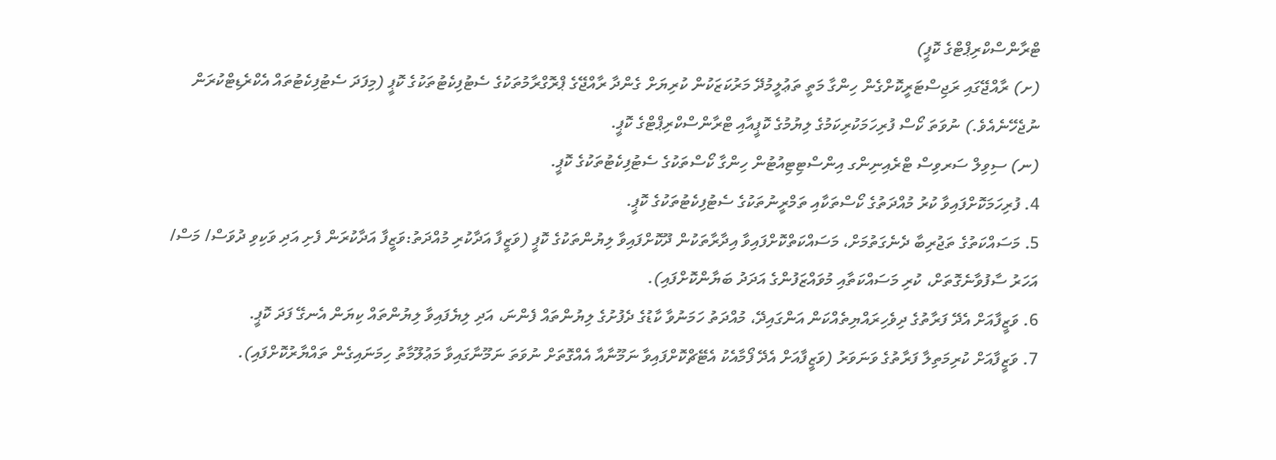ޓްރާންސްކްރިޕްޓްގެ ކޮޕީ)
(ށ) ރާއްޖޭގައި ރަޖިސްޓަރީކޮށްގެން ހިންގާ މަތީ ތަޢުލީމުދޭ މަރުކަޒަކުން ކުރިޔަށް ގެންދާ ރާއްޖޭގެ ޕްރޮގްރާމުތަކުގެ ސެޓުފިކެޓުތަކުގެ ކޮޕީ (މިފަދަ ސެޓުފިކެޓުތައް އެކްރެޑިޓްކުރަން ނުޖެހޭނެއެވެ.) ނުވަތަ ކޯސް ފުރިހަމަކުރިކަމުގެ ލިޔުމުގެ ކޮޕީއާއި ޓްރާންސްކްރިޕްޓްގެ ކޮޕީ.
(ނ) ސިވިލް ސަރވިސް ޓްރެއިނިންގ އިންސްޓިޓިއުޓުން ހިންގާ ކޯސްތަކުގެ ސެޓުފިކެޓުތަކުގެ ކޮޕީ.
4. ފުރިހަމަކޮށްފައިވާ ކުރު މުއްދަތުގެ ކޯސްތަކާއި ތަމްރީނުތަކުގެ ސެޓުފިކެޓުތަކުގެ ކޮޕީ.
5. މަސައްކަތުގެ ތަޖުރިބާ ދެނެގަތުމަށް، މަސައްކަތްކޮށްފައިވާ އިދާރާތަކުން ދޫކޮށްފައިވާ ލިޔުންތަކުގެ ކޮޕީ (ވަޒީފާ އަދާކުރި މުއްދަތު:ވަޒީފާ އަދާކުރަން ފެށި އަދި ވަކިވި ދުވަސް/ މަސް/ އަހަރު ސާފުވާނެގޮތަށް، ކުރި މަސައްކަތާއި މުވައްޒަފުންގެ އަދަދު ބަޔާންކޮށްފައި).
6. ވަޒީފާއަށް އެދޭ ފަރާތުގެ ދިވެހިރައްޔިތެއްކަން އަންގައިދޭ، މުއްދަތު ހަމަނުވާ ކާޑުގެ ދެފުށުގެ ލިޔުންތައް ފެންނަ، އަދި ލިޔެފައިވާ ލިޔުންތައް ކިޔަން އެނގޭ ފަދަ ކޮޕީ.
7. ވަޒީފާއަށް ކުރިމަތިލާ ފަރާތުގެ ވަނަވަރު (ވަޒީފާއަށް އެދޭ ފޯމާއެކު އެޓޭޗްކޮށްފައިވާ ނަމޫނާއާ އެއްގޮތަށް ނުވަތަ ނަމޫނާގައިވާ މަޢުލޫމާތު ހިމަނައިގެން ތައްޔާރުކޮށްފައި).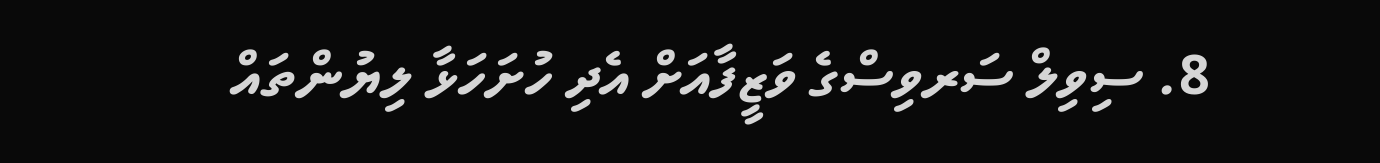8. ސިވިލް ސަރވިސްގެ ވަޒީފާއަށް އެދި ހުށަހަޅާ ލިޔުންތައް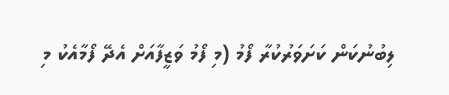ލިބުނުކަން ކަށަވަރުކުރާ ފޯމު (މި ފޯމު ވަޒީފާއަށް އެދޭ ފޯމާއެކު މި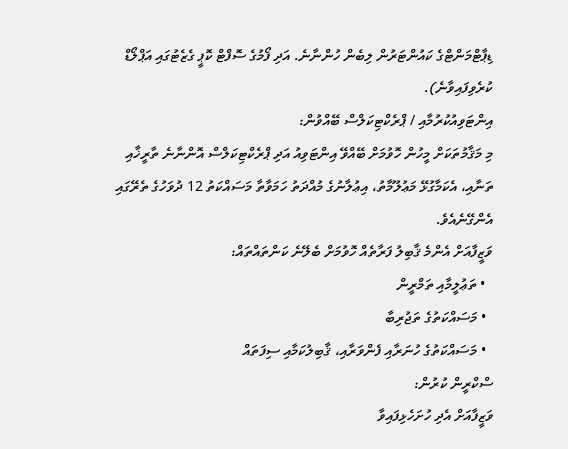ޑިޕާޓްމަންޓްގެ ކައުންޓަރުން ލިބެން ހުންނާނެ. އަދި ފޯމުގެ ސޮފްޓް ކޮޕީ ގެޒެޓުގައި އަޕްލޯޑް ކުރެވިފައިވާނެ).
އިންޓަވިއުކުރުމާއި / ޕްރެކްޓިކަލްސް ބޭއްވުން:
މި މަޤާމުތަކަށް މީހުން ހޮވުމަށް ބޭއްވޭ އިންޓަވިއު އަދި ޕްރެކްޓިކަލްސް އޮންނާނެ ތާރީޚާއި ތަނާއި، އެކަމާގުޅޭ މަޢުލޫމާތު، އިޢުލާނުގެ މުއްދަތު ހަމަވާތާ މަސައްކަތު 12 ދުވަހުގެ ތެރޭގައި އެންގޭނެއެވެ.
ވަޒީފާއަށް އެންމެ ޤާބިލު ފަރާތެއް ހޮވުމަށް ބެލޭނެ ކަންތައްތައް:
  • ތަޢުލީމާއި ތަމްރީން
  • މަސައްކަތުގެ ތަޖުރިބާ
  • މަސައްކަތުގެ ހުނަރާއި ފެންވަރާއި، ޤާބިލުކަމާއި ސިފަތައް
ސްކްރީން ކުރުން:
ވަޒީފާއަށް އެދި ހުށަހެޅިފައިވާ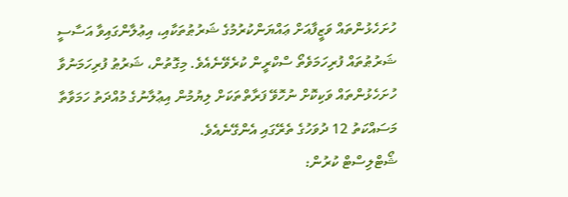ހުށަހެޅުންތައް ވަޒީފާއަށް ޢައްޔަންކުރުމުގެ ޝަރުޠުތަކާއި، އިޢުލާންގައިވާ އަސާސީ ޝަރުޠުތައް ފުރިހަމަވެތޯ ސްކްރީން ކުރެވޭނެއެވެ. މިގޮތުން، ޝަރުޠު ފުރިހަމަނުވާ ހުށަހެޅުންތައް ވަކިކޮށް ނުހޮވޭ ފަރާތްތަކަށް ލިޔުމުން އިޢުލާނުގެ މުއްދަތު ހަމަވާތާ މަސައްކަތު 12 ދުވަހުގެ ތެރޭގައި އެންގޭނެއެވެ.
ޝޯޓްލިސްޓް ކުރުން: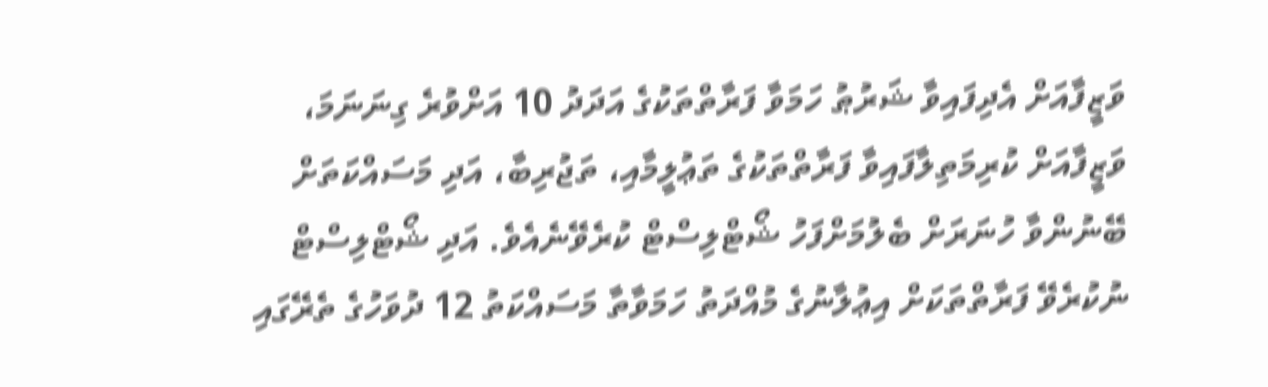ވަޒީފާއަށް އެދިފައިވާ ޝަރުޠު ހަމަވާ ފަރާތްތަކުގެ އަދަދު 10 އަށްވުރެ ގިނަނަމަ، ވަޒީފާއަށް ކުރިމަތިލާފައިވާ ފަރާތްތަކުގެ ތަޢުލީމާއި، ތަޖުރިބާ، އަދި މަސައްކަތަށް ބޭނުންވާ ހުނަރަށް ބެލުމަށްފަހު ޝޯޓްލިސްޓް ކުރެވޭނެއެވެ. އަދި ޝޯޓްލިސްޓް ނުކުރެވޭ ފަރާތްތަކަށް އިޢުލާނުގެ މުއްދަތު ހަމަވާތާ މަސައްކަތު 12 ދުވަހުގެ ތެރޭގައި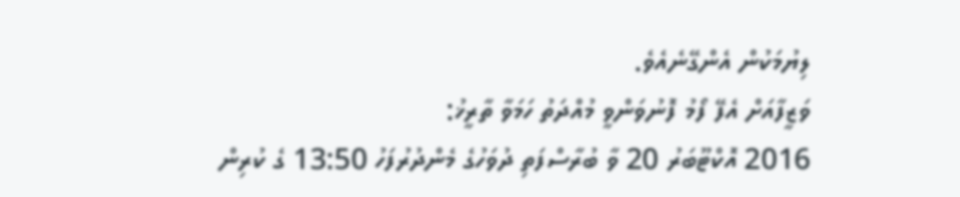ލިޔުމަކުން އެންގޭނެއެވެ.
ވަޒީފާއަށް އެފޭ ފޯމު ފޮނުވަންވީ މުއްދަތު ހަމަވާ ތާރީޚު:
2016 އޮކްޓޫބަރު 20 ވާ ބުރާސްފަތި ދުވަހުގެ މެންދުރުފަހު 13:50 ގެ ކުރިން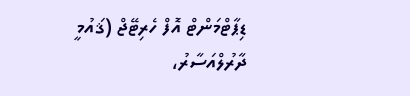ޑިޕާޓްމަންޓް އޮފް ހެރިޓޭޖް (ޤައުމީ ދާރުލްއަސާރު،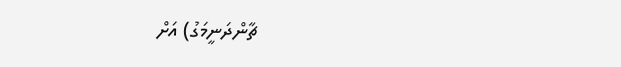ޗާންދަނީމަގު) އަށް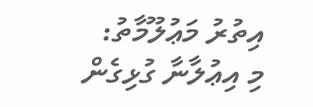އިތުރު މަޢުލޫމާތު:
މި އިޢުލާނާ ގުޅިގެން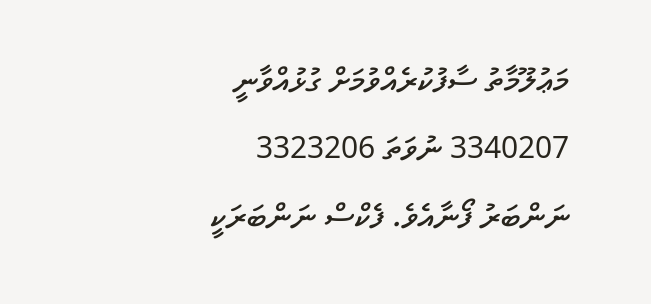މަޢުލޫމާތު ސާފުކުރެއްވުމަށް ގުޅުއްވާނީ 3340207 ނުވަތަ 3323206 ނަންބަރު ފޯނާއެވެ. ފެކްސް ނަންބަރަކީ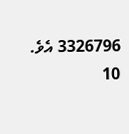3326796 އެވެ.
10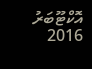އޮކްޓޫބަރު 2016